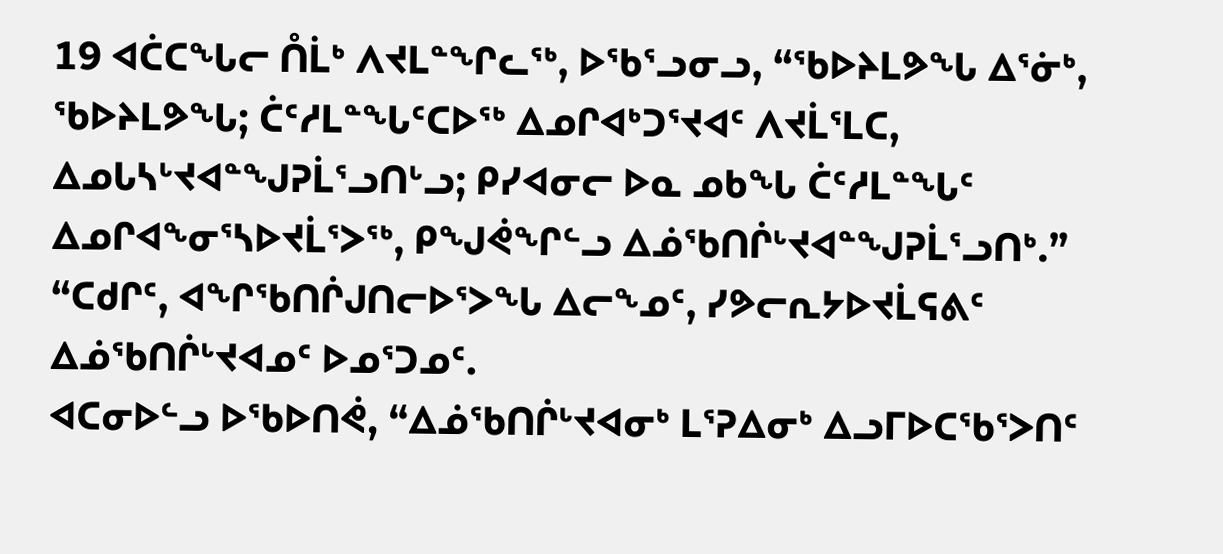19 ᐊᑖᑕᖓᓕ ᑍᒫᒃ ᐱᔪᒪᓐᖏᓚᖅ, ᐅᖃᕐᓗᓂᓗ, “ᖃᐅᔨᒪᕗᖓ ᐃᕐᓃᒃ, ᖃᐅᔨᒪᕗᖓ; ᑖᑦᓱᒪᓐᖓᑦᑕᐅᖅ ᐃᓄᒋᐊᒃᑐᕐᔪᐊᑦ ᐱᔪᒫᕐᒪᑕ, ᐃᓄᒐᓴᒡᔪᐊᓐᖑᕈᒫᕐᓗᑎᒡᓗ; ᑭᓯᐊᓂᓕ ᐅᓇ ᓄᑲᖓ ᑖᑦᓱᒪᓐᖓᑦ ᐃᓄᒋᐊᖕᓂᕐᓴᐅᔪᒫᕐᐳᖅ, ᑭᖑᕚᖏᓪᓗ ᐃᓅᖃᑎᒌᒡᔪᐊᓐᖑᕈᒫᕐᓗᑎᒃ.”
“ᑕᑯᒋᑦ, ᐊᖏᖃᑎᒌᒍᑎᓕᐅᕐᐳᖓ ᐃᓕᖕᓄᑦ, ᓯᕗᓕᕆᔭᐅᔪᒫᕋᕕᑦ ᐃᓅᖃᑎᒌᒡᔪᐊᓄᑦ ᐅᓄᕐᑐᓄᑦ.
ᐊᑕᓂᐅᓪᓗ ᐅᖃᐅᑎᕚ, “ᐃᓅᖃᑎᒌᒡᔪᐊᓂᒃ ᒪᕐᕈᐃᓂᒃ ᐃᓗᒥᐅᑕᖃᕐᐳᑎᑦ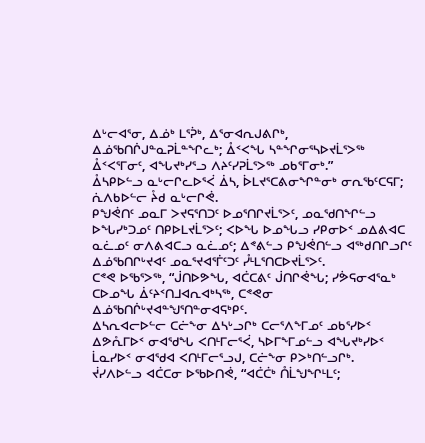ᐃᒡᓕᐊᕐᓂ, ᐃᓅᒃ ᒪᕐᕉᒃ, ᐃᕐᓂᐊᕆᒍᕕᒋᒃ, ᐃᓅᖃᑎᒌᒍᓐᓇᕈᒫᓐᖏᓚᒃ; ᐂᑉᐸᖓ ᓴᓐᖏᓂᕐᓴᐅᔪᒫᕐᐳᖅ ᐂᑉᐸᕐᒥᓂᑦ, ᐊᖓᔪᒃᓯᕐᓗ ᐱᔨᑦᓯᕈᒫᕐᐳᖅ ᓄᑲᕐᒥᓂᒃ.”
ᐂᓴᑭᐅᓪᓗ ᓇᒡᓕᒋᓚᐅᕐᐹ ᐄᓴ, ᐆᒪᔪᕐᑕᕕᓂᖏᓐᓂᒃ ᓂᕆᖃᑦᑕᕋᒥ; ᕇᐱᑲᐅᓪᓕ ᔧᑯ ᓇᒡᓕᒋᕚ.
ᑭᖑᕚᑎᑦ ᓄᓇᒥ ᐳᔪᕋᕐᑎᑐᑦ ᐅᓄᕐᑎᒋᔪᒫᕐᐳᑦ, ᓄᓇᖁᑎᖏᓪᓗ ᐅᖓᓯᒃᑐᓄᑦ ᑎᑭᐅᒪᔪᒫᕐᐳᑦ; ᐸᐅᖓ ᐅᓄᖓᓗ ᓯᑭᓂᐅᑉ ᓄᐃᕕᐊᑕ ᓇᓛᓄᑦ ᓂᐱᕕᐊᑕᓗ ᓇᓛᓄᑦ; ᐃᕝᕕᓪᓗ ᑭᖑᕚᑎᓪᓗ ᐊᖅᑯᑎᒋᓗᒋᑦ ᐃᓅᖃᑎᒋᒡᔪᐊᑦ ᓄᓇᕐᔪᐊᕐᒦᑦᑐᑦ ᓮᒻᒪᕐᑎᑕᐅᔪᒫᕐᐳᑦ.
ᑕᕝᕙ ᐅᖃᕐᐳᖅ, “ᒎᑎᐅᕗᖓ, ᐊᑖᑕᕕᑦ ᒎᑎᒋᕚᖓ; ᓯᕘᕋᓂᐊᕐᓇᒃ ᑕᐅᓄᖓ ᐄᑦᔨᑉᑎᒧᐊᕆᐊᒃᓴᖅ, ᑕᕝᕙᓂ ᐃᓅᖃᑎᒌᒡᔪᐊᓐᖑᕐᑎᓐᓂᐊᕋᒃᑭᑦ.
ᐃᓴᕆᐊᓕᐅᓪᓕ ᑕᓖᖕᓂ ᐃᓴᒡᓗᒋᒃ ᑕᓕᕐᐱᖕᒥᓄᑦ ᓄᑲᕐᓯᐅᑉ ᐃᕗᕅᒥᐅᑉ ᓂᐊᖁᖓ ᐸᑎᒻᒥᓕᕐᐹ, ᓴᐅᒥᖕᒥᓄᓪᓗ ᐊᖓᔪᒃᓯᐅᑉ ᒫᓇᓯᐅᑉ ᓂᐊᖁᐊ ᐸᑎᒻᒥᓕᕐᓗᒍ, ᑕᓖᖕᓂ ᑭᐳᒃᑎᓪᓗᒋᒃ.
ᔫᓯᐱᐅᓪᓗ ᐊᑖᑕᓂ ᐅᖃᐅᑎᕚ, “ᐊᑖᑖᒃ ᑍᒫᖑᖏᒻᒪᑦ;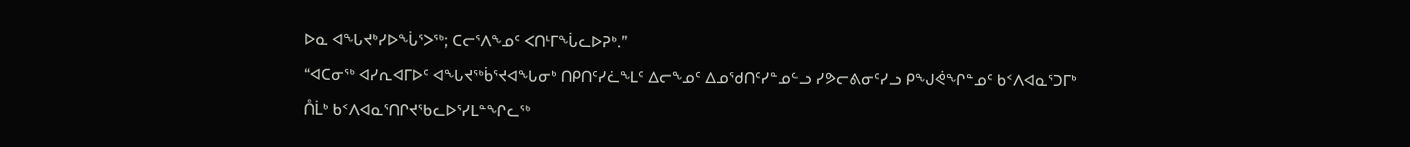ᐅᓇ ᐊᖓᔪᒃᓯᐅᖔᕐᐳᖅ; ᑕᓕᕐᐱᖕᓄᑦ ᐸᑎᒻᒥᖔᓚᐅᕈᒃ.”
“ᐊᑕᓂᖅ ᐊᓯᕆᐊᒥᐅᑦ ᐊᖓᔪᖅᑳᕐᔪᐊᖓᓂᒃ ᑎᑭᑎᑦᓯᓛᖕᒪᑦ ᐃᓕᖕᓄᑦ ᐃᓄᖁᑎᑦᓯᓐᓄᓪᓗ ᓯᕗᓕᕕᓂᑦᓯᓗ ᑭᖑᕚᖏᓐᓄᑦ ᑲᑉᐱᐊᓇᕐᑐᒥᒃ ᑍᒫᒃ ᑲᑉᐱᐊᓇᕐᑎᒋᔪᖃᓚᐅᕐᓯᒪᓐᖏᓚᖅ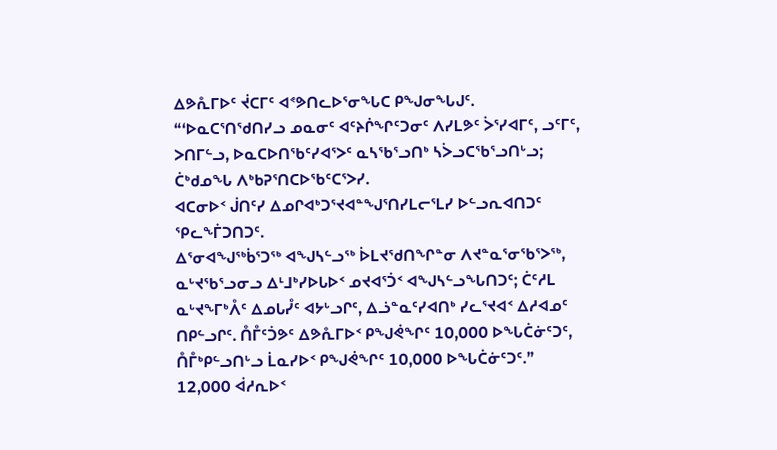ᐃᕗᕅᒥᐅᑦ ᔫᑕᒥᑦ ᐊᕝᕗᑎᓚᐅᕐᓂᖓᑕ ᑭᖑᓂᖓᒍᑦ.
“‘ᐅᓇᑕᕐᑎᖁᑎᓯᓗ ᓄᓇᓂᑦ ᐊᑦᔨᒌᖏᑦᑐᓂᑦ ᐱᓯᒪᕗᑦ ᐴᕐᓯᐊᒥᑦ, ᓗᑦᒥᑦ, ᐳᑎᒥᓪᓗ, ᐅᓇᑕᐅᑎᖃᑦᓯᐊᕐᐳᑦ ᓇᓴᖃᕐᓗᑎᒃ ᓴᐴᓗᑕᖃᕐᓗᑎᒡᓗ; ᑖᒃᑯᓄᖓ ᐱᒃᑲᕈᕐᑎᑕᐅᖃᑦᑕᕐᐳᓯ.
ᐊᑕᓂᐅᑉ ᒎᑎᑦᓯ ᐃᓄᒋᐊᒃᑐᕐᔪᐊᓐᖑᕐᑎᓯᒪᓕᕐᒪᓯ ᐅᓪᓗᕆᐊᑎᑐᑦ ᕿᓚᖕᒦᑐᑎᑐᑦ.
ᐃᕐᓂᐊᖑᖅᑳᕐᑐᖅ ᐊᖑᓴᓪᓗᖅ ᐆᒪᔪᖁᑎᖏᓐᓂ ᐱᔪᓐᓇᕐᓂᖃᕐᐳᖅ, ᓇᒡᔪᖃᕐᓗᓂᓗ ᐃᒻᒧᒃᓯᐅᒐᐅᑉ ᓄᔪᐊᕐᑑᑉ ᐊᖑᓴᓪᓗᖓᑎᑐᑦ; ᑖᑦᓱᒪ ᓇᒡᔪᖕᒥᒃᐰᑦ ᐃᓄᒐᓮᑦ ᐊᔭᒡᓗᒋᑦ, ᐃᓘᓐᓇᑦᓯᐊᑎᒃ ᓯᓚᕐᔪᐊᑉ ᐃᓱᐊᓄᑦ ᑎᑭᓪᓗᒋᑦ. ᑍᒤᑦᑑᕗᑦ ᐃᕗᕅᒥᐅᑉ ᑭᖑᕚᖏᑦ 10,000 ᐅᖓᑖᓃᑦᑐᑦ, ᑍᒤᒃᑭᓪᓗᑎᒡᓗ ᒫᓇᓯᐅᑉ ᑭᖑᕚᖏᑦ 10,000 ᐅᖓᑖᓃᑦᑐᑦ.”
12,000 ᐋᓱᕆᐅᑉ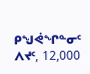ᑭᖑᕚᖏᓐᓂᑦ ᐱᔪᑦ, 12,000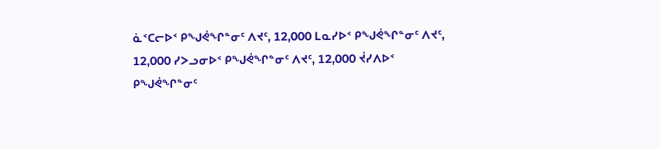ᓈᑉᑕᓕᐅᑉ ᑭᖑᕚᖏᓐᓂᑦ ᐱᔪᑦ, 12,000 ᒪᓇᓯᐅᑉ ᑭᖑᕚᖏᓐᓂᑦ ᐱᔪᑦ,
12,000 ᓯᐳᓗᓂᐅᑉ ᑭᖑᕚᖏᓐᓂᑦ ᐱᔪᑦ, 12,000 ᔫᓯᐱᐅᑉ ᑭᖑᕚᖏᓐᓂᑦ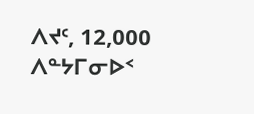ᐱᔪᑦ, 12,000 ᐱᓐᔭᒥᓂᐅᑉ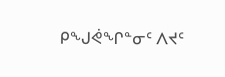ᑭᖑᕚᖏᓐᓂᑦ ᐱᔪᑦ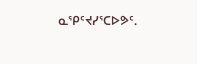ᓇᕿᑦᔪᓯᕐᑕᐅᕗᑦ.